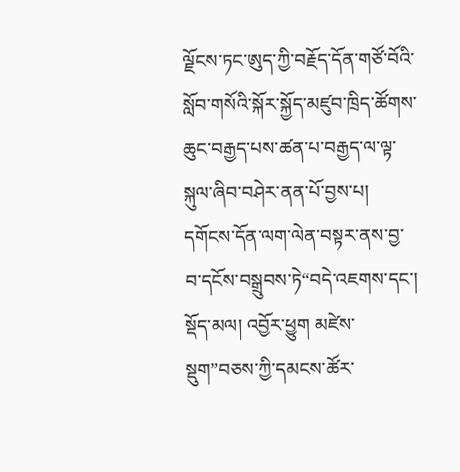ལྗོངས་ཏང་ཨུད་ཀྱི་བརྗོད་དོན་གཙོ་བོའི་སློབ་གསོའི་སྐོར་སྐྱོད་མཛུབ་ཁྲིད་ཚོགས་ཆུང་བརྒྱད་པས་ཚན་པ་བརྒྱད་ལ་ལྟ་སྐུལ་ཞིབ་བཤེར་ནན་པོ་བྱས་པ།
དགོངས་དོན་ལག་ལེན་བསྟར་ནས་བྱ་བ་དངོས་བསྒྲུབས་ཏེ“བདེ་འཇགས་དང་། སྡོད་མལ། འབྱོར་ཕྱུག མཛེས་སྡུག”བཅས་ཀྱི་དམངས་ཚོར་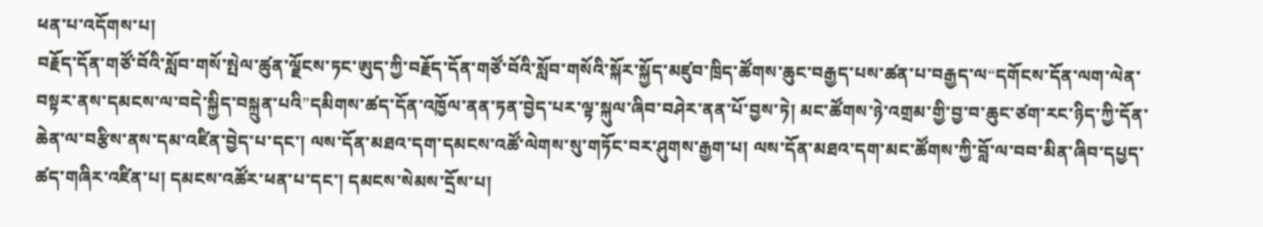ཕན་པ་འདོགས་པ།
བརྗོད་དོན་གཙོ་བོའི་སློབ་གསོ་སྤེལ་ཚུན་ལྗོངས་ཏང་ཨུད་ཀྱི་བརྗོད་དོན་གཙོ་བོའི་སློབ་གསོའི་སྐོར་སྐྱོད་མཛུབ་ཁྲིད་ཚོགས་ཆུང་བརྒྱད་པས་ཚན་པ་བརྒྱད་ལ“དགོངས་དོན་ལག་ལེན་བསྟར་ནས་དམངས་ལ་བདེ་སྐྱིད་བསྐྲུན་པའི”དམིགས་ཚད་དོན་འཁྱོལ་ནན་ཏན་བྱེད་པར་ལྟ་སྐུལ་ཞིབ་བཤེར་ནན་པོ་བྱས་ཏེ། མང་ཚོགས་ཉེ་འགྲམ་གྱི་བྱ་བ་ཆུང་ཙག་རང་ཉིད་ཀྱི་དོན་ཆེན་ལ་བརྩིས་ནས་དམ་འཛིན་བྱེད་པ་དང་། ལས་དོན་མཐའ་དག་དམངས་འཚོ་ལེགས་སུ་གཏོང་བར་ཤུགས་རྒྱག་པ། ལས་དོན་མཐའ་དག་མང་ཚོགས་ཀྱི་བློ་ལ་བབ་མིན་ཞིབ་དཔྱད་ཚད་གཞིར་འཛིན་པ། དམངས་འཚོར་ཕན་པ་དང་། དམངས་སེམས་དྲོས་པ།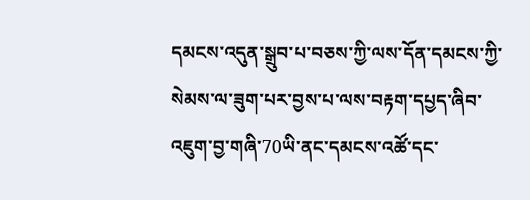དམངས་འདུན་སྒྲུབ་པ་བཅས་ཀྱི་ལས་དོན་དམངས་ཀྱི་སེམས་ལ་ཟུག་པར་བྱས་པ་ལས་བརྟག་དཔྱད་ཞིབ་འཇུག་བྱ་གཞི་70ཡི་ནང་དམངས་འཚོ་དང་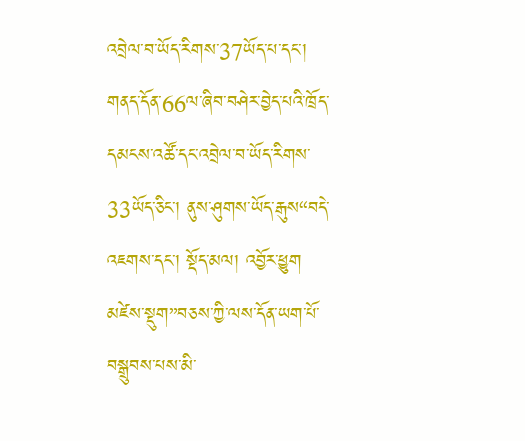འབྲེལ་བ་ཡོད་རིགས་37ཡོད་པ་དང་། གནད་དོན་66ལ་ཞིབ་བཤེར་བྱེད་པའི་ཁྲོད་དམངས་འཚོ་དང་འབྲེལ་བ་ཡོད་རིགས་33ཡོད་ཅིང་། ནུས་ཤུགས་ཡོད་རྒུས“བདེ་འཇགས་དང་། སྡོད་མལ། འབྱོར་ཕྱུག མཛེས་སྡུག”བཅས་ཀྱི་ལས་དོན་ཡག་པོ་བསྒྲུབས་པས་མི་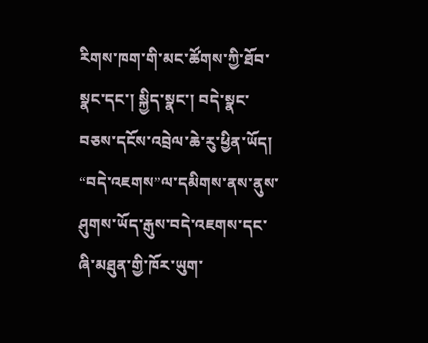རིགས་ཁག་གི་མང་ཚོགས་ཀྱི་ཐོབ་སྣང་དང་། སྐྱིད་སྣང་། བདེ་སྣང་བཅས་དངོས་འབྲེལ་ཆེ་རུ་ཕྱིན་ཡོད།
“བདེ་འཇགས”ལ་དམིགས་ནས་ནུས་ཤུགས་ཡོད་རྒུས་བདེ་འཇགས་དང་ཞི་མཐུན་གྱི་ཁོར་ཡུག་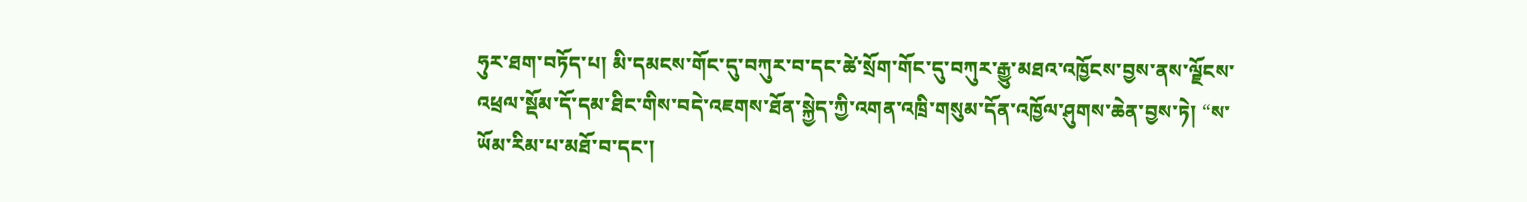ཧུར་ཐག་བཏོད་པ། མི་དམངས་གོང་དུ་བཀུར་བ་དང་ཚེ་སྲོག་གོང་དུ་བཀུར་རྒྱུ་མཐའ་འཁྱོངས་བྱས་ནས་ལྗོངས་འཕྲལ་སྡོམ་དོ་དམ་ཐིང་གིས་བདེ་འཇགས་ཐོན་སྐྱེད་ཀྱི་འགན་འཁྲི་གསུམ་དོན་འཁྱོལ་ཤུགས་ཆེན་བྱས་ཏེ། “ས་ཡོམ་རིམ་པ་མཐོ་བ་དང་།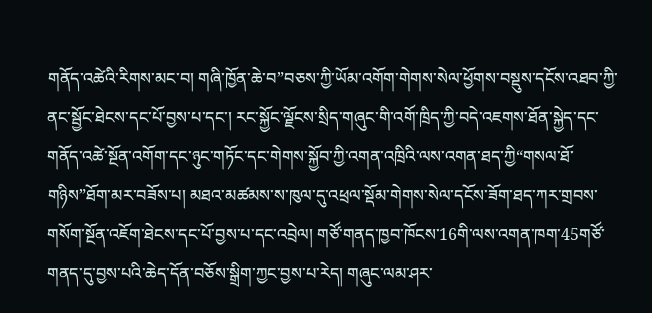གནོད་འཚེའི་རིགས་མང་བ། གཞི་ཁྱོན་ཆེ་བ”བཅས་ཀྱི་ཡོམ་འགོག་གེགས་སེལ་ཕྱོགས་བསྡུས་དངོས་འཐབ་ཀྱི་ནང་སྦྱོང་ཐེངས་དང་པོ་བྱས་པ་དང་། རང་སྐྱོང་ལྗོངས་སྲིད་གཞུང་གི་འགོ་ཁྲིད་ཀྱི་བདེ་འཇགས་ཐོན་སྐྱེད་དང་གནོད་འཚེ་སྔོན་འགོག་དང་ཉུང་གཏོང་དང་གེགས་སྐྱོབ་ཀྱི་འགན་འཁྲིའི་ལས་འགན་ཐད་ཀྱི“གསལ་ཐོ་གཉིས”ཐོག་མར་བཟོས་པ། མཐའ་མཚམས་ས་ཁུལ་དུ་འཕྲལ་སྡོམ་གེགས་སེལ་དངོས་ཟོག་ཐད་ཀར་གྲབས་གསོག་སྔོན་འཇོག་ཐེངས་དང་པོ་བྱས་པ་དང་འབྲེལ། གཙོ་གནད་ཁྱབ་ཁོངས་16གི་ལས་འགན་ཁག་45གཙོ་གནད་དུ་བྱས་པའི་ཆེད་དོན་བཅོས་སྒྲིག་ཀྱང་བྱས་པ་རེད། གཞུང་ལམ་ཤར་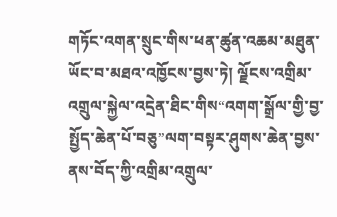གཏོང་འགན་སྲུང་གིས་ཕན་ཚུན་འཆམ་མཐུན་ཡོང་བ་མཐའ་འཁྱོངས་བྱས་ཏེ། ལྗོངས་འགྲིམ་འགྲུལ་སྐྱེལ་འདྲེན་ཐིང་གིས“འགག་སྒྲོལ་གྱི་བྱ་སྤྱོད་ཆེན་པོ་བཅུ”ལག་བསྟར་ཤུགས་ཆེན་བྱས་ནས་བོད་ཀྱི་འགྲིམ་འགྲུལ་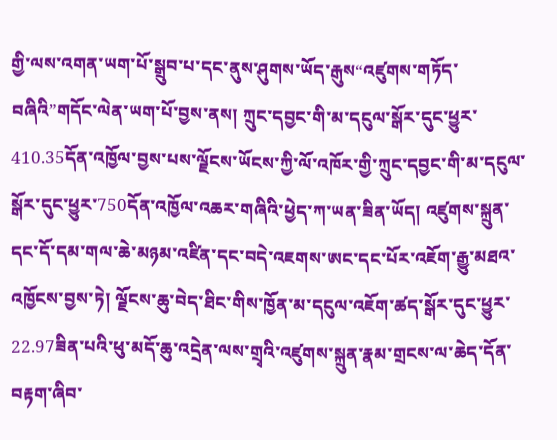གྱི་ལས་འགན་ཡག་པོ་སྒྲུབ་པ་དང་ནུས་ཤུགས་ཡོད་རྒུས“འཛུགས་གཏོད་བཞིའི”གདོང་ལེན་ཡག་པོ་བྱས་ནས། ཀྲུང་དབྱང་གི་མ་དངུལ་སྒོར་དུང་ཕྱུར་410.35དོན་འཁྱོལ་བྱས་པས་ལྗོངས་ཡོངས་ཀྱི་ལོ་འཁོར་གྱི་ཀྲུང་དབྱང་གི་མ་དངུལ་སྒོར་དུང་ཕྱུར་750དོན་འཁྱོལ་འཆར་གཞིའི་ཕྱེད་ཀ་ཡན་ཟིན་ཡོད། འཛུགས་སྐྲུན་དང་དོ་དམ་གལ་ཆེ་མཉམ་འཛིན་དང་བདེ་འཇགས་ཨང་དང་པོར་འཇོག་རྒྱུ་མཐའ་འཁྱོངས་བྱས་ཏེ། ལྗོངས་ཆུ་བེད་ཐིང་གིས་ཁྱོན་མ་དངུལ་འཇོག་ཚད་སྒོར་དུང་ཕྱུར་22.97ཟིན་པའི་ཕུ་མདོ་ཆུ་འདྲེན་ལས་གྲྭའི་འཛུགས་སྐྲུན་རྣམ་གྲངས་ལ་ཆེད་དོན་བརྟག་ཞིབ་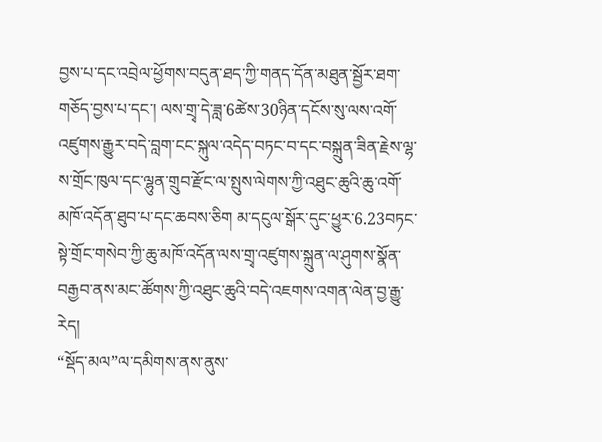བྱས་པ་དང་འབྲེལ་ཕྱོགས་བདུན་ཐད་ཀྱི་གནད་དོན་མཐུན་སྦྱོར་ཐག་གཅོད་བྱས་པ་དང་། ལས་གྲྭ་དེ་ཟླ་6ཚེས་30ཉིན་དངོས་སུ་ལས་འགོ་འཛུགས་རྒྱུར་བདེ་བླག་ངང་སྐུལ་འདེད་བཏང་བ་དང་བསྐྲུན་ཟིན་རྗེས་ལྷ་ས་གྲོང་ཁུལ་དང་ལྷུན་གྲུབ་རྫོང་ལ་སྤུས་ལེགས་ཀྱི་འཐུང་ཆུའི་ཆུ་འགོ་མཁོ་འདོན་ཐུབ་པ་དང་ཆབས་ཅིག མ་དངུལ་སྒོར་དུང་ཕྱུར་6.23བཏང་སྟེ་གྲོང་གསེབ་ཀྱི་ཆུ་མཁོ་འདོན་ལས་གྲྭ་འཛུགས་སྐྲུན་ལ་ཤུགས་སྣོན་བརྒྱབ་ནས་མང་ཚོགས་ཀྱི་འཐུང་ཆུའི་བདེ་འཇགས་འགན་ལེན་བྱ་རྒྱུ་རེད།
“སྡོད་མལ”ལ་དམིགས་ནས་ནུས་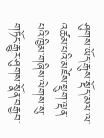ཤུགས་ཡོད་རྒུས་སྡོད་མལ་ལ་འཚམ་པའི་མཛེས་སྡུག་ལྡན་པའི་ཁྱིམ་གཞིས་ལེགས་སུ་གཏོང་རྒྱུར་ཤུགས་སྣོན་བརྒྱབ་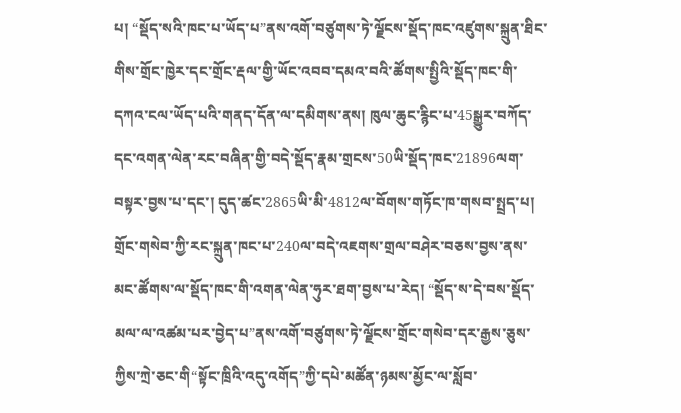པ། “སྡོད་སའི་ཁང་པ་ཡོད་པ”ནས་འགོ་བཙུགས་ཏེ་ལྗོངས་སྡོད་ཁང་འཛུགས་སྐྲུན་ཐིང་གིས་གྲོང་ཁྱེར་དང་གྲོང་རྡལ་གྱི་ཡོང་འབབ་དམའ་བའི་ཚོགས་སྤྱིའི་སྡོད་ཁང་གི་དཀའ་ངལ་ཡོད་པའི་གནད་དོན་ལ་དམིགས་ནས། ཁུལ་ཆུང་རྙིང་པ་45སྒྱུར་བཀོད་དང་འགན་ལེན་རང་བཞིན་གྱི་བདེ་སྡོད་རྣམ་གྲངས་50ཡི་སྡོད་ཁང་21896ལག་བསྟར་བྱས་པ་དང་། དུད་ཚང་2865ཡི་མི་4812ལ་བོགས་གཏོང་ཁ་གསབ་སྤྲད་པ། གྲོང་གསེབ་ཀྱི་རང་སྐྲུན་ཁང་པ་240ལ་བདེ་འཇགས་གྲལ་བཤེར་བཅས་བྱས་ནས་མང་ཚོགས་ལ་སྡོད་ཁང་གི་འགན་ལེན་ཧུར་ཐག་བྱས་པ་རེད། “སྡོད་ས་དེ་བས་སྡོད་མལ་ལ་འཚམ་པར་བྱེད་པ”ནས་འགོ་བཙུགས་ཏེ་ལྗོངས་གྲོང་གསེབ་དར་རྒྱས་ཅུས་ཀྱིས་ཀྲེ་ཅང་གི“སྟོང་ཁྲིའི་འདུ་འགོད”ཀྱི་དཔེ་མཚོན་ཉམས་མྱོང་ལ་སློབ་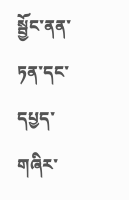སྦྱོང་ནན་ཏན་དང་དཔྱད་གཞིར་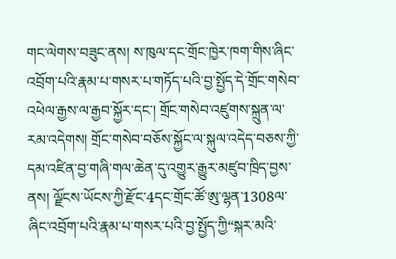གང་ལེགས་བཟུང་ནས། ས་ཁུལ་དང་གྲོང་ཁྱེར་ཁག་གིས་ཞིང་འབྲོག་པའི་རྣམ་པ་གསར་པ་གཏོད་པའི་བྱ་སྤྱོད་དེ་གྲོང་གསེབ་འཕེལ་རྒྱས་ལ་རྒྱབ་སྐྱོར་དང་། གྲོང་གསེབ་འཛུགས་སྐྲུན་ལ་རམ་འདེགས། གྲོང་གསེབ་བཅོས་སྐྱོང་ལ་སྐུལ་འདེད་བཅས་ཀྱི་དམ་འཛིན་བྱ་གཞི་གལ་ཆེན་དུ་འགྱུར་རྒྱུར་མཛུབ་ཁྲིད་བྱས་ནས། ལྗོངས་ཡོངས་ཀྱི་རྫོང་4དང་གྲོང་ཚོ་ཨུ་ལྷན་1308ལ་ཞིང་འབྲོག་པའི་རྣམ་པ་གསར་པའི་བྱ་སྤྱོད་ཀྱི“སྐར་མའི་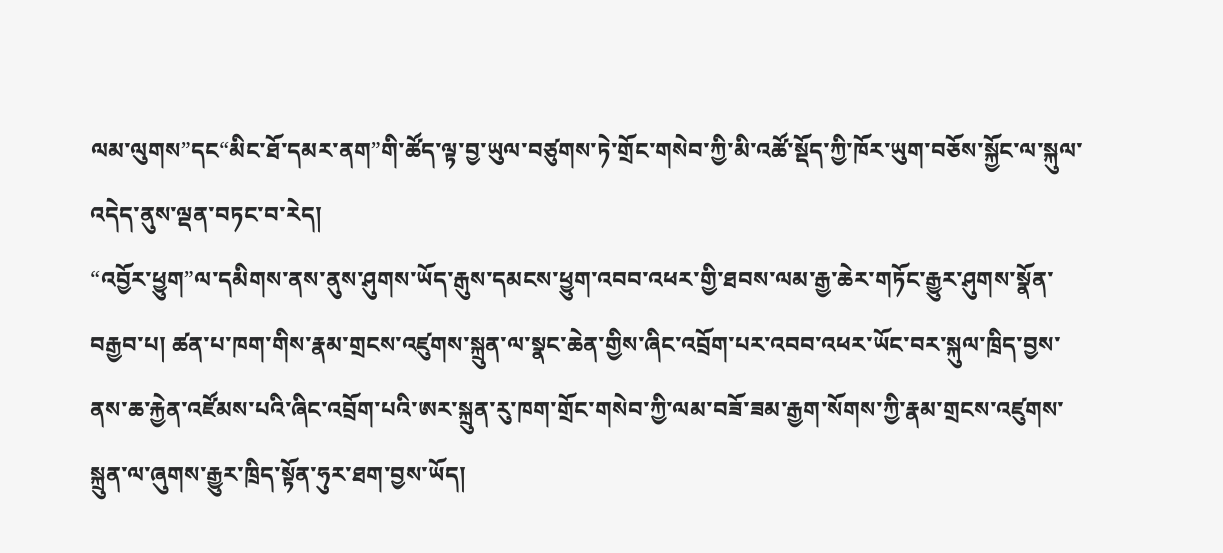ལམ་ལུགས”དང“མིང་ཐོ་དམར་ནག”གི་ཚོད་ལྟ་བྱ་ཡུལ་བཙུགས་ཏེ་གྲོང་གསེབ་ཀྱི་མི་འཚོ་སྡོད་ཀྱི་ཁོར་ཡུག་བཅོས་སྐྱོང་ལ་སྐུལ་འདེད་ནུས་ལྡན་བཏང་བ་རེད།
“འབྱོར་ཕྱུག”ལ་དམིགས་ནས་ནུས་ཤུགས་ཡོད་རྒུས་དམངས་ཕྱུག་འབབ་འཕར་གྱི་ཐབས་ལམ་རྒྱ་ཆེར་གཏོང་རྒྱུར་ཤུགས་སྣོན་བརྒྱབ་པ། ཚན་པ་ཁག་གིས་རྣམ་གྲངས་འཛུགས་སྐྲུན་ལ་སྣང་ཆེན་གྱིས་ཞིང་འབྲོག་པར་འབབ་འཕར་ཡོང་བར་སྐུལ་ཁྲིད་བྱས་ནས་ཆ་རྐྱེན་འཛོམས་པའི་ཞིང་འབྲོག་པའི་ཨར་སྐྲུན་རུ་ཁག་གྲོང་གསེབ་ཀྱི་ལམ་བཟོ་ཟམ་རྒྱག་སོགས་ཀྱི་རྣམ་གྲངས་འཛུགས་སྐྲུན་ལ་ཞུགས་རྒྱུར་ཁྲིད་སྟོན་ཧུར་ཐག་བྱས་ཡོད།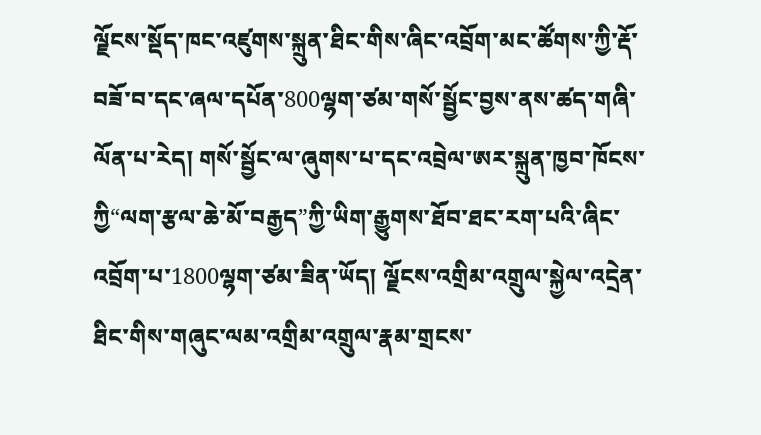ལྗོངས་སྡོད་ཁང་འཛུགས་སྐྲུན་ཐིང་གིས་ཞིང་འབྲོག་མང་ཚོགས་ཀྱི་རྡོ་བཟོ་བ་དང་ཞལ་དཔོན་800ལྷག་ཙམ་གསོ་སྦྱོང་བྱས་ནས་ཚད་གཞི་ལོན་པ་རེད། གསོ་སྦྱོང་ལ་ཞུགས་པ་དང་འབྲེལ་ཨར་སྐྲུན་ཁྱབ་ཁོངས་ཀྱི“ལག་རྩལ་ཆེ་མོ་བརྒྱད”ཀྱི་ཡིག་རྒྱུགས་ཐོབ་ཐང་རག་པའི་ཞིང་འབྲོག་པ་1800ལྷག་ཙམ་ཟིན་ཡོད། ལྗོངས་འགྲིམ་འགྲུལ་སྐྱེལ་འདྲེན་ཐིང་གིས་གཞུང་ལམ་འགྲིམ་འགྲུལ་རྣམ་གྲངས་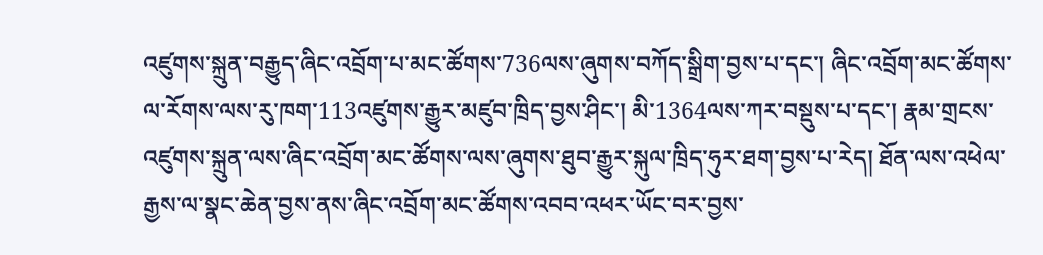འཛུགས་སྐྲུན་བརྒྱུད་ཞིང་འབྲོག་པ་མང་ཚོགས་736ལས་ཞུགས་བཀོད་སྒྲིག་བྱས་པ་དང་། ཞིང་འབྲོག་མང་ཚོགས་ལ་རོགས་ལས་རུ་ཁག་113འཛུགས་རྒྱུར་མཛུབ་ཁྲིད་བྱས་ཤིང་། མི་1364ལས་ཀར་བསྡུས་པ་དང་། རྣམ་གྲངས་འཛུགས་སྐྲུན་ལས་ཞིང་འབྲོག་མང་ཚོགས་ལས་ཞུགས་ཐུབ་རྒྱུར་སྐུལ་ཁྲིད་ཧུར་ཐག་བྱས་པ་རེད། ཐོན་ལས་འཕེལ་རྒྱས་ལ་སྣང་ཆེན་བྱས་ནས་ཞིང་འབྲོག་མང་ཚོགས་འབབ་འཕར་ཡོང་བར་བྱས་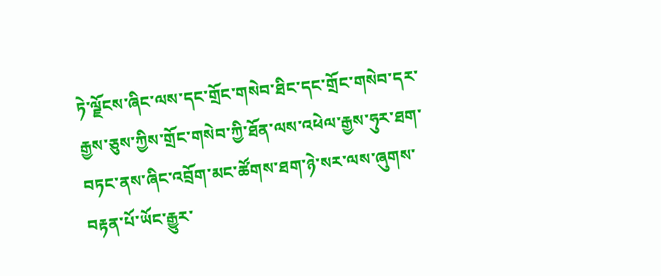ཏེ་ལྗོངས་ཞིང་ལས་དང་གྲོང་གསེབ་ཐིང་དང་གྲོང་གསེབ་དར་རྒྱས་ཅུས་ཀྱིས་གྲོང་གསེབ་ཀྱི་ཐོན་ལས་འཕེལ་རྒྱས་ཧུར་ཐག་བཏང་ནས་ཞིང་འབྲོག་མང་ཚོགས་ཐག་ཉེ་སར་ལས་ཞུགས་བརྟན་པོ་ཡོང་རྒྱུར་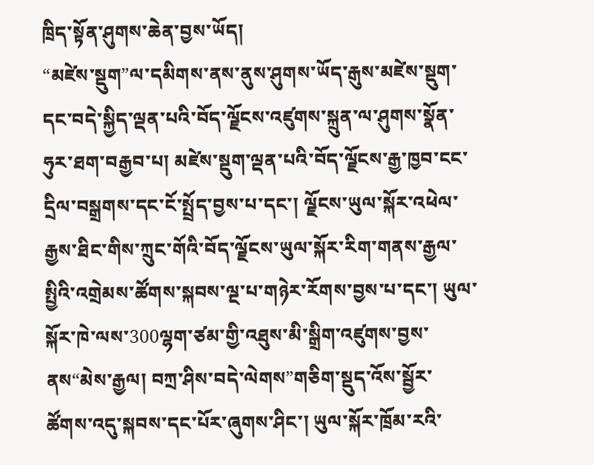ཁྲིད་སྟོན་ཤུགས་ཆེན་བྱས་ཡོད།
“མཛེས་སྡུག”ལ་དམིགས་ནས་ནུས་ཤུགས་ཡོད་རྒུས་མཛེས་སྡུག་དང་བདེ་སྐྱིད་ལྡན་པའི་བོད་ལྗོངས་འཛུགས་སྐྲུན་ལ་ཤུགས་སྣོན་ཧུར་ཐག་བརྒྱབ་པ། མཛེས་སྡུག་ལྡན་པའི་བོད་ལྗོངས་རྒྱ་ཁྱབ་ངང་དྲིལ་བསྒྲགས་དང་ངོ་སྤྲོད་བྱས་པ་དང་། ལྗོངས་ཡུལ་སྐོར་འཕེལ་རྒྱས་ཐིང་གིས་ཀྲུང་གོའི་བོད་ལྗོངས་ཡུལ་སྐོར་རིག་གནས་རྒྱལ་སྤྱིའི་འགྲེམས་ཚོགས་སྐབས་ལྔ་པ་གཉེར་རོགས་བྱས་པ་དང་། ཡུལ་སྐོར་ཁེ་ལས་300ལྷག་ཙམ་གྱི་འཐུས་མི་སྒྲིག་འཛུགས་བྱས་ནས“མེས་རྒྱལ། བཀྲ་ཤིས་བདེ་ལེགས”གཅིག་སྡུད་འོས་སྦྱོར་ཚོགས་འདུ་སྐབས་དང་པོར་ཞུགས་ཤིང་། ཡུལ་སྐོར་ཁྲོམ་རའི་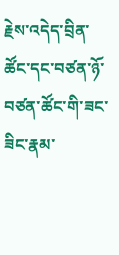རྗེས་འདེད་བྲིན་ཚོང་དང་བཙན་ཉོ་བཙན་ཚོང་གི་ཟང་ཟིང་རྣམ་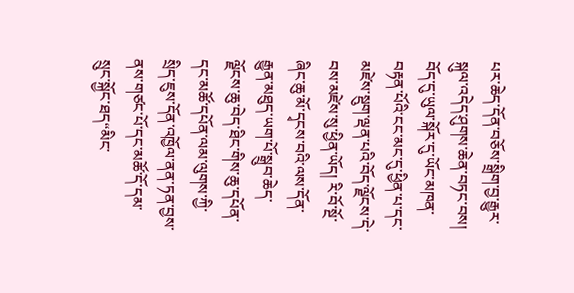པར་ཆེད་དོན་བཅོས་སྒྲིག་བྱ་རྒྱུར་སྐུལ་འདེད་ཤུགས་ཆེན་བཏང་བས། བོད་དུ་ཡུལ་སྐོར་དུ་ཡོང་མཁན་བརྟན་པོའི་ངང་མང་དུ་ཕྱིན་པ་དང་མཛེས་སྡུག་ལྡན་པའི་བོད་ལྗོངས་དེ་བས་མཛེས་སུ་ཕྱིན་ཡོད། རི་བོ་སྔོ་ཞིང་ཆུ་མོ་དྭངས་བའི་ལས་དོན་རྒྱུན་མཐུད་ཡག་པོ་སྒྲུབ་ཆེད་ལྗོངས་ཆུ་བེད་ཐིང་གིས་ཆུ་དཔོན་དང་མཚོ་དཔོན་ལམ་ལུགས་ཀྱི་སྲིད་ཇུས་དོན་འཁྱོལ་ནན་ཏན་བྱས་ནས་གཙང་པོ་དང་མཚོ་དོ་དམ་སྲུང་སྐྱོང་ཐད“མིང་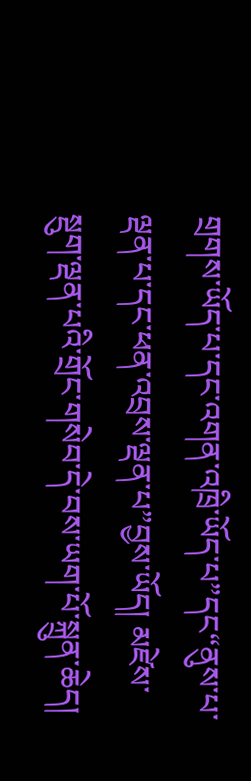གྲགས་ཡོད་པ་དང་འགན་འཁྲི་ཡོད་པ”དང“ནུས་པ་ལྡན་པ་དང་ཕན་འབྲས་ལྡན་པ”བྱས་ཡོད། མཛེས་སྡུག་ལྡན་པའི་གྲོང་གསེབ་དེ་བས་ཡག་པོ་སྐྲུན་ཆེད།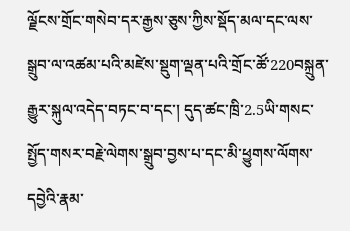ལྗོངས་གྲོང་གསེབ་དར་རྒྱས་ཅུས་ཀྱིས་སྡོད་མལ་དང་ལས་སྒྲུབ་ལ་འཚམ་པའི་མཛེས་སྡུག་ལྡན་པའི་གྲོང་ཚོ་220བསྐྲུན་རྒྱུར་སྐུལ་འདེད་བཏང་བ་དང་། དུད་ཚང་ཁྲི་2.5ཡི་གསང་སྤྱོད་གསར་བརྗེ་ལེགས་སྒྲུབ་བྱས་པ་དང་མི་ཕྱུགས་ལོགས་དབྱེའི་རྣམ་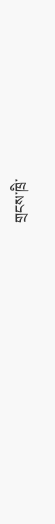གྲངས་ཁྲི་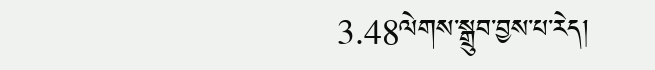3.48ལེགས་སྒྲུབ་བྱས་པ་རེད།